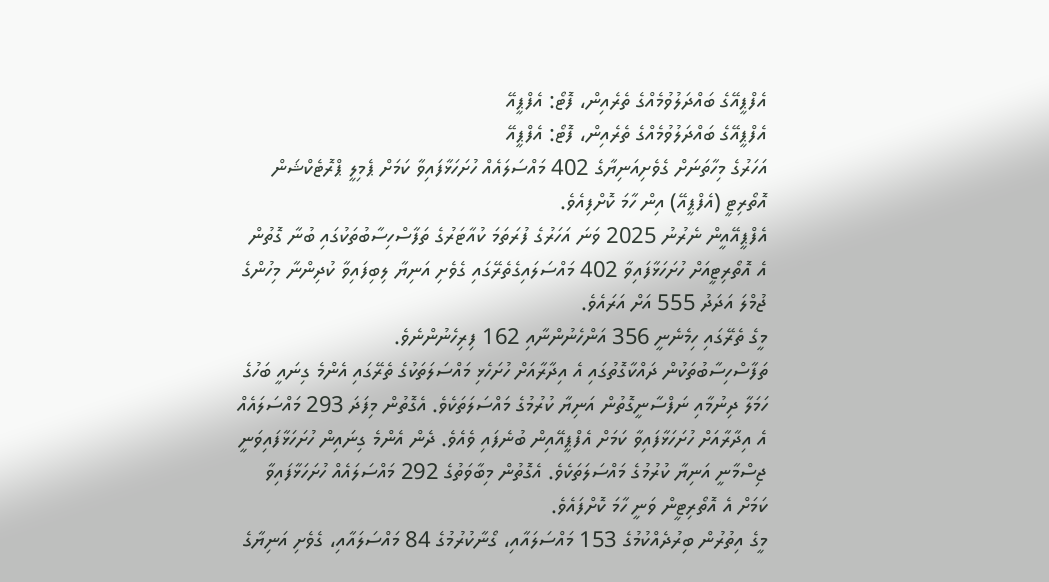އެފްޕީއޭގެ ބައްދަލުވުމެއްގެ ތެރެއިން، ފޮޓޯ: އެފްޕީއޭ
އެފްޕީއޭގެ ބައްދަލުވުމެއްގެ ތެރެއިން، ފޮޓޯ: އެފްޕީއޭ
އަހަރުގެ މިހާތަނަށް ގެވެށިއަނިޔާގެ 402 މައްސަލައެއް ހުށަހަޅާފައިވާ ކަމަށް ޕެމިލީ ޕްރޮޓެކްޝަން އޮތޯރިޓީ (އެފްޕީއޭ) އިން ހާމަ ކޮށްފިއެވެ.
އެފްޕީއޭއީން ނެރުނު 2025 ވަނަ އަހަރުގެ ފުރަތަމަ ކުއާޓަރުގެ ތަފާސްހިސާބުތަކުގައި ބުނާ ގޮތުން އެ އޮތޯރިޓީއަށް ހުށަހަޅާފައިވާ 402 މައްސަލައިގެތެރޭގައި ގެވެށި އަނިޔާ ލިބިފައިވާ ކުދިންނާ މިހުންގެ ޖުމްލަ އަދަދު 555 އަށް އަރައެވެ.
މީގެ ތެރޭގައި ހިމެނެނީ 356 އަންހެނުންނާއި 162 ފިރިހެނުންނެވެ.
ތަފާސްހިސާބުތަކުން ދައްކާގޮތުގައި އެ އިދާރާއަށް ހުށަހެޅި މައްސަލަތަކުގެ ތެރޭގައި އެންމެ ގިނައީ ބަހުގެ ހަމަލާ ދިނުމާއި ނަފްސާނީގޮތުން އަނިޔާ ކުރުމުގެ މައްސަލަތަކެވެ. އެގޮތުން މިފަދަ 293 މައްސަލައެއް އެ އިދާރާއަށް ހުށަހަޅާފައިވާ ކަމަށް އެފްޕީއޭއިން ބުނެފައި ވެއެވެ. ދެން އެންމެ ގިނައިން ހުށަހަޅާފައިވަނީ ޖިސްމާނީ އަނިޔާ ކުރުމުގެ މައްސަލަތަކެވެ. އެގޮތުން މިބާވަތުގެ 292 މައްސަލައެއް ހުށަހަޅާފައިވާ ކަމަށް އެ އޮތޯރިޓީން ވަނީ ހާމަ ކޮށްފައެވެ.
މީގެ އިތުރުން ބިރުދެއްކުމުގެ 153 މައްސަލައާއި، ގޯނާކުރުމުގެ 84 މައްސަލައާއި، ގެވެށި އަނިޔާގެ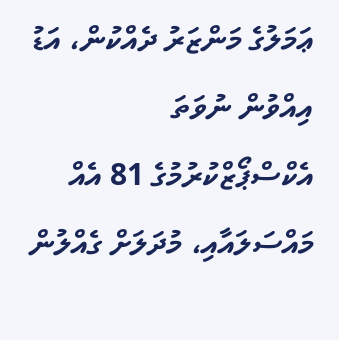ޢަމަލުގެ މަންޒަރު ދެއްކުން، އަޑު އިއްވުން ނުވަތަ އެކްސްޕޯޒްކުރުމުގެ 81 އެއް މައްސަލައާއި، މުދަލަށް ގެއްލުން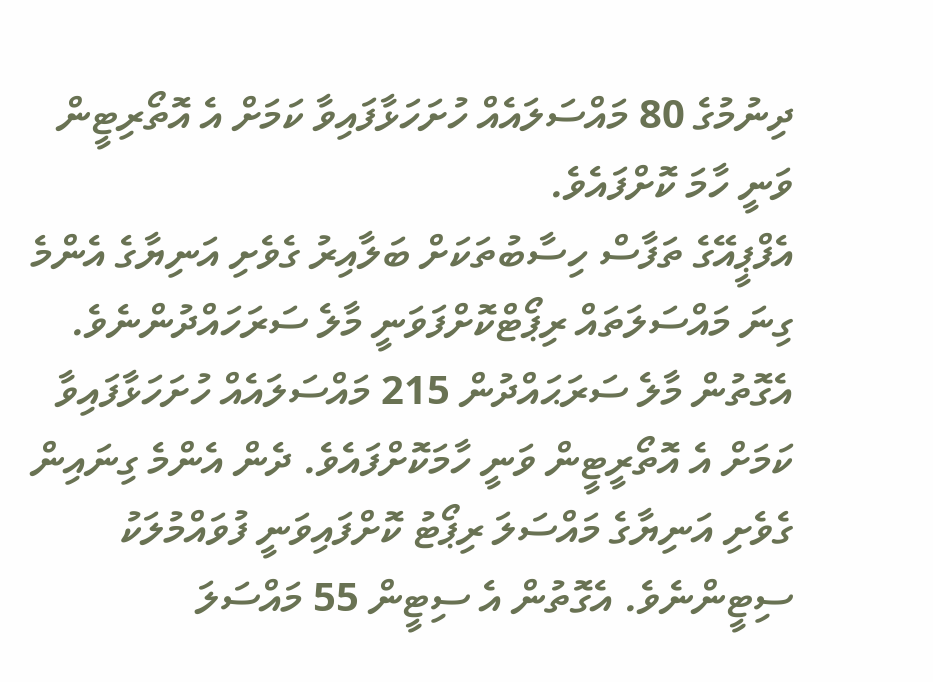ދިނުމުގެ 80 މައްސަލައެއް ހުށަހަޅާފައިވާ ކަމަށް އެ އޮތޯރިޓީން ވަނީ ހާމަ ކޮށްފައެވެ.
އެފްޕީއޭގެ ތަފާސް ހިސާބުތަކަށް ބަލާއިރު ގެވެށި އަނިޔާގެ އެންމެ ގިނަ މައްސަލަތައް ރިޕޯޓްކޮށްފަވަނީ މާލެ ސަރަހައްދުންނެވެ. އެގޮތުން މާލެ ސަރަޙައްދުން 215 މައްސަލައެއް ހުށަހަޅާފައިވާ ކަމަށް އެ އޮތޯރީޓީން ވަނީ ހާމަކޮށްފައެވެ. ދެން އެންމެ ގިނައިން ގެވެށި އަނިޔާގެ މައްސަލަ ރިޕޯޓު ކޮށްފައިވަނީ ފުވައްމުލަކު ސިޓީންނެވެ. އެގޮތުން އެ ސިޓީން 55 މައްސަލަ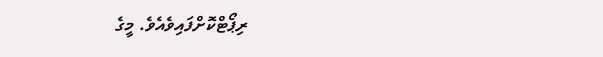ރިޕޯޓްކޮށްފައިވެއެވެ. މީގެ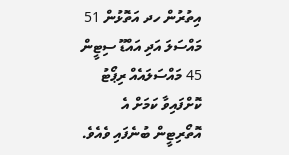އިތުރުން ހދ އަތޮޅުން 51 މައްސަލަ އަދި އައްޑޫ ސިޓީން 45 މައްސަލައެއް ރިޕޯޓު ކޮށްފައިވާ ކަމަށް އެ އޮތޯރިޓީން ބުނެފައި ވެއެވެ.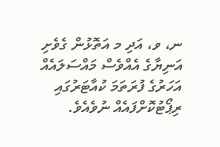ނ، ވ، އަދި މ އަތޮޅުން ގެވެށި އަނިޔާގެ އެއްވެސް މައްސަލައެއް އަހަރުގެ ފުރަތަމަ ކުއާޓަރުގައި ރިޕޯޓުކޮށްފައެއް ނުވެއެވެ.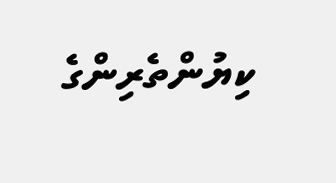ކިޔުންތެރިންގެ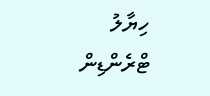ހިޔާލު
ޓްރެންޑިން